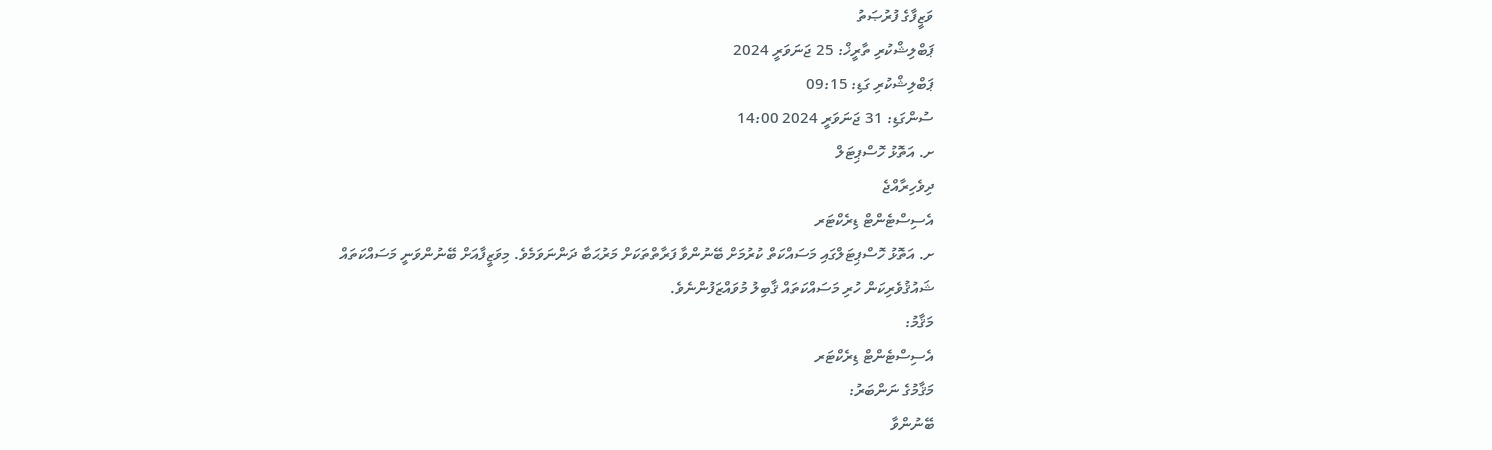ވަޒީފާގެ ފުރުޞަތު
ޕަބްލިޝްކުރި ތާރީޚް: 25 ޖަނަވަރީ 2024
ޕަބްލިޝްކުރި ގަޑި: 09:15
ސުންގަޑި: 31 ޖަނަވަރީ 2024 14:00
ށ. އަތޮޅު ހޮސްޕިޓަލް
ދިވެހިރާއްޖެ
އެސިސްޓެންޓް ޑިރެކްޓަރ
ށ. އަތޮޅު ހޮސްޕިޓަލްގައި މަސައްކަތް ކުރުމަށް ބޭނުންވާ ފަރާތްތަކަށް މަރުޙަބާ ދަންނަވަމެވެ. މިވަޒީފާއަށް ބޭނުންވަނީ މަސައްކަތައް ޝައުޤުވެރިކަން ހުރި މަސައްކަތައް ޤާބިލު މުވައްޒަފުންނެވެ.
މަޤާމު:
އެސިސްޓެންޓް ޑިރެކްޓަރ
މަޤާމުގެ ނަންބަރު:
ބޭނުންވާ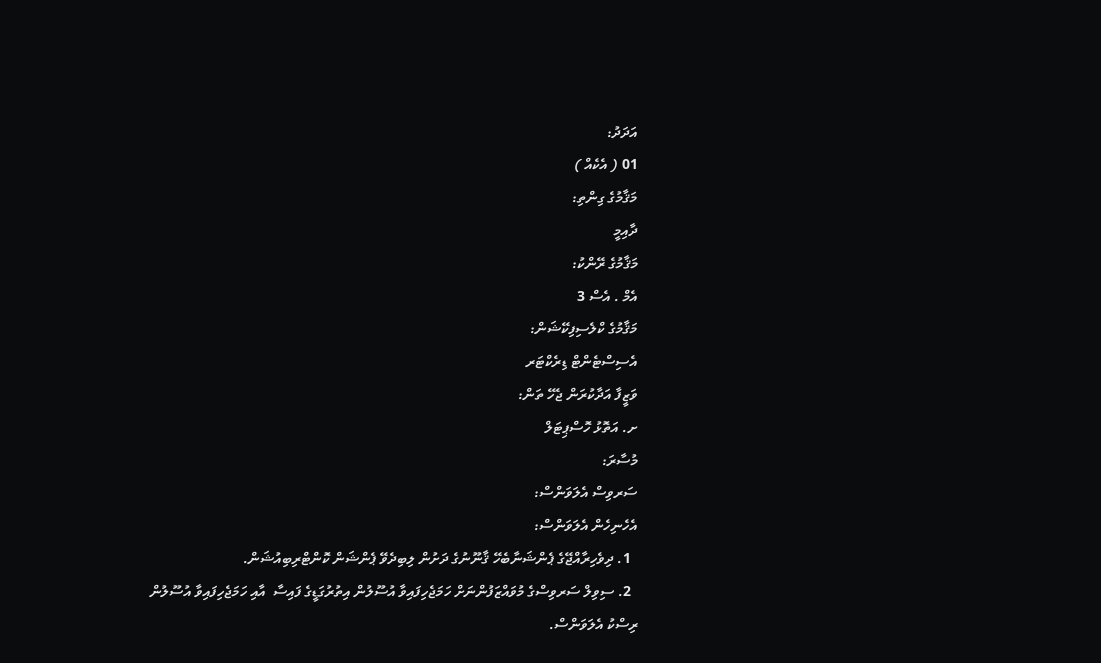އަދަދު:
01 ( އެކެއް )
މަޤާމުގެ ގިންތި:
ދާއިމީ
މަޤާމުގެ ރޭންކު:
އެމް . އެސް 3
މަޤާމުގެ ކްލެސިފިކޭޝަން:
އެސިސްޓެންޓް ޑިރެކްޓަރ
ވަޒީފާ އަދާކުރަން ޖެހޭ ތަން:
ށ. އަތޮޅު ހޮސްޕިޓަލް
މުސާރަ:
ސަރވިސް އެލަވަންސް:
އެހެނިހެން އެލަވަންސް:
  1. ދިވެހިރާއްޖޭގެ ޕެންޝަނާބެހޭ ޤާނޫނުގެ ދަށުން ލިބިދެވޭ ޕެންޝަން ކޮންޓްރިބިއުޝަން.
  2. ސިވިލް ސަރވިސްގެ މުވައްޒަފުންނަށް ހަމަޖެހިފައިވާ އުސޫލުން އިތުރުގަޑީގެ ފައިސާ  އާއި ހަމަޖެހިފައިވާ އުސޫލުން ރިސްކު އެލަވަންސް.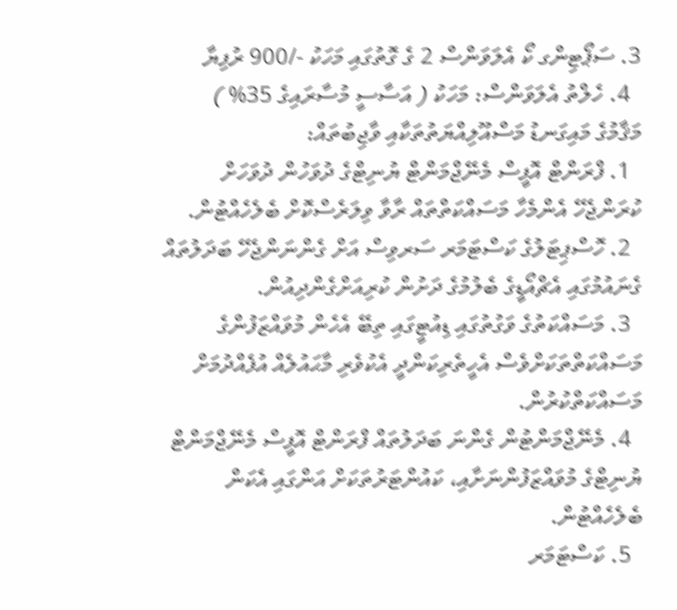3. ސަޕޯޓިންގ ކޯ އެލަވަންސް 2 ގެ ގޮތުގައި މަހަކު -/900 ރުފިޔާ
  4. ހެލްތު އެލަވަންސް: މަހަކު ( އަސާސީ މުސާރައިގެ 35% )
މަޤާމުގެ މައިގަނޑު މަސްއޫލިއްޔަތުތަކާއި ވާޖިބުތައް:
  1. ފްރަންޓް އޮފީސް މެނޭޖްމަންޓް ޔުނިޓްގެ ދުވަހުން ދުވަހަށް ކުރަންޖެހޭ އެންމެހާ މަސައްކަތްތައް ރާވާ ވިލަރެސްކޮށް ބެލެހެއްޓުން.
  2. ހޮސްޕިޓަލުގެ ކަސްޓަމަރ ސަރވިސް އަށް ގެންނަންޖެހޭ ބަދަލުތައް ގެނައުމުގައި އެޗްއޯޑީގެ ބެލުމުގެ ދަށުން ކުރިއަށްގެންދިއުން.
  3. މަސައްކަތުގެ ވަގުތުގައި ޑިއުޓީގައި ތިބޭ އެހެން މުވައްޒަފުންގެ މަސައްކަތްތަކަށްވެސް އެހީތެރިކަންދީ އެކުވެރި މާޙައުލެއް އުފެއްދުމަށް މަސައްކަތްކުރުން.
  4. މެނޭޖްމަންޓުން ގެންނަ ބަދަލުތައް ފްރަންޓް އޮފީސް މެނޭޖްމަންޓް ޔުނިޓްގެ މުވައްޒަފުންނަށާއި، ކައުންޓަރުތަކަށް އަންގައި އެކަން ބެލެހެއްޓުން.
  5. ކަސްޓަމަރ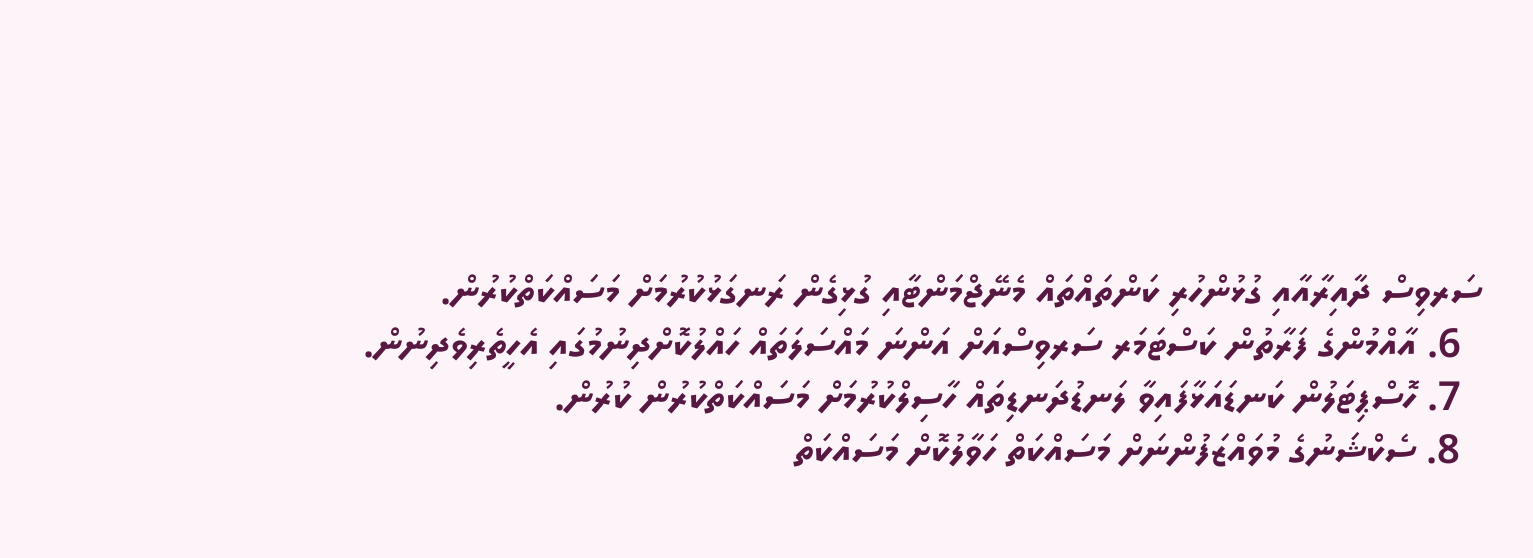ސަރވިސް ދާއިރާއާއި ގުޅުންހުރި ކަންތައްތައް މެނޭޖްމަންޓާއި ގުޅިގެން ރަނގަޅުކުރުމަށް މަސައްކަތްކުރުން.
  6. އާއްމުންގެ ފަރާތުން ކަސްޓަމަރ ސަރވިސްއަށް އަންނަ މައްސަލަތައް ހައްލުކޮށްދިނުމުގައި އެހީތެރިވެދިނުން.
  7. ހޮސްޕިޓަލުން ކަނޑައަޅާފައިވާ ލަނޑުދަނޑިތައް ހާސިލްކުރުމަށް މަސައްކަތްކުރުން ކުރުން.
  8. ސެކްޝަނުގެ މުވައްޒަފުންނަށް މަސައްކަތް ހަވާލުކޮށް މަސައްކަތް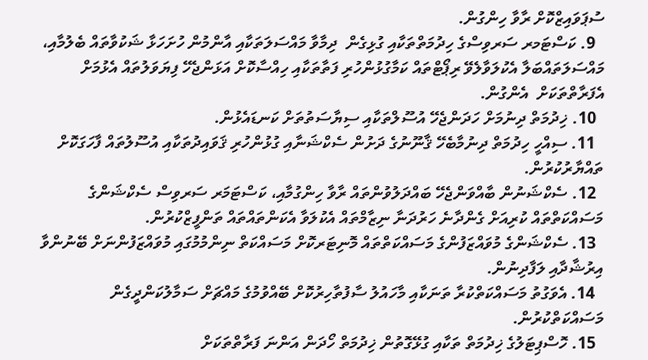ސުޕަވައިޒްކޮށް ރާވާ ހިންގުން.
  9. ކަސްޓަމރ ސަރވިސްގެ ހިދުމަތްތަކާއި ގުޅިގެން  ދިމާވާ މައްސަލަތަކާއި އާންމުން ހުށަހަޅާ ޝަކުވާތައް ބެލުމާއި، މައްސަލަތައްބަލާ އެކުލަވާލެވޭ ރިޕޯޓްތައް ކަމާގުޅުންހުރި ފަތާތަކާއި ހިއްސާކޮށް އަޅަންޖެހޭ ފިޔަވަލުތައް އެޅުމަށް އެފަރާތްތަކަށް  އެންގުން.
  10. ޚިދުމަތް ދިނުމަށް ހަދަންޖެހޭ އުސޫލްތަކާއި ސިޔާސަތުތަށް ކަނޑައެޅުން.
  11. ސިއްހީ ހިދުމަތް ދިނުމާބެހޭ ޤާނޫނުގެ ދަށުން ސެކްޝަނާއި ގުޅުންހުރި ޤަވައިދުތަކާއި އުސޫލުތައް ފާހަގަކޮށް ތައްޔާރުކުރުން.
  12. ސެކްޝަނުން ބާއްވަންޖެހޭ ބައްދަލުވުންތައް ރާވާ ހިންގުމާއި، ކަސްޓަމަރ ސަރވިސް ސެކްޝަންގެ މަސައްކަތްތައް ކުރިއަށް ގެންދާނެ ހަރުދަނާ ނިޒާމްތައް އެކުލަވާ އެކަންތައްތައް ތަންފީޒްކުރުން.
  13. ސެކްޝަންގެ މުވައްޒަފުންގެ މަސައްކަތްތައް މޮނިޓަރކޮށް މަސައްކަތް ނިންމުމުގައި މުވައްޒަފުންނަށް ބޭނުންވާ އިރުޝާދާއި ލަފާދިނުން.
  14. އެވަގުތު މަސައްކަތްކުރާ ތަނަކާއި މާހައުލު ސާފުތާހިރުކޮށް ބޭއްވުމުގެ މައްޗަށް ސަމާލުކަންދީގެން މަސައްކަތްކުރުން.
  15. ހޮސްޕިޓަލުގެ ޚިދުމަތް ތަކާއި ގުޅޭގޮތުން ޚިދުމަތް ހޯދަން އަންނަ ފަރާތްތަކަށް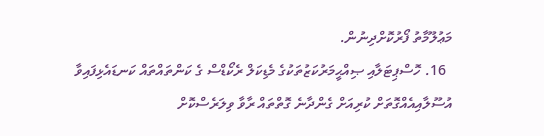މަޢުލޫމާތު ފޯރުކޮށްދިނުން.
  16. ހޮސްޕިޓަލާއި ޞިއްޙީމަރުކަޒުތަކުގެ މެޑިކަލް ރެކޯޑްސް ގެ ކަންތައްތައް ކަނޑައެޅިފައިވާ އުސޫލާއިއެއްގޮތަށް ކުރިއަށް ގެންދާނެ ގޮތްތައް ރާވާ ވިލަރެސްކޮށް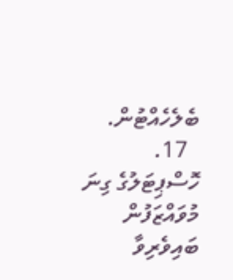ބެލެހެއްޓުން.
  17. ހޮސްޕިޓަލުގެ ގިނަ މުވައްޒަފުން ބައިވެރިވާ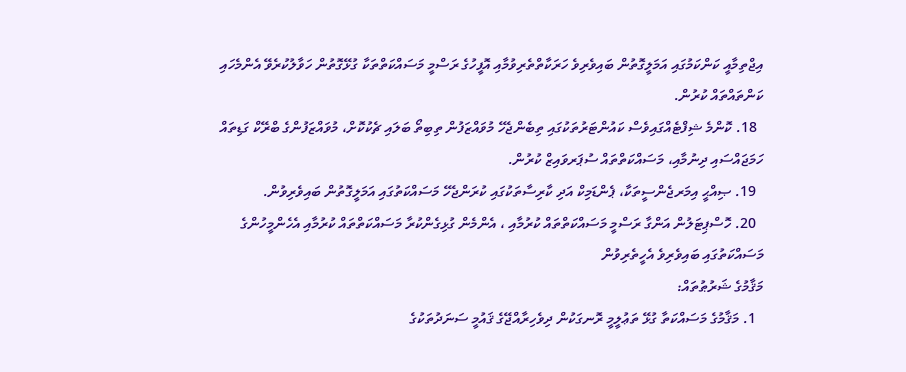އިޖްތިމާއީ ކަންކަމުގައި އަމަލީގޮތުން ބައިވެރިވެ ހަރަކާތްތެރިވުމާއި އޮފީހުގެ ރަސްމީ މަސައްކަތްތަކާ ގުޅޭގޮތުން ހަވާލުކުރެވޭ އެންމެހައި ކަންތައްތައް ކުރުން.
  18. ކޮންމެ ޝިފްޓެއްގައިވެސް ކައުންޓަރުތަކުގައި ތިބެންޖެހޭ މުވައްޒަފުން ތިބިތޯ ބަލައި ޗެކުކޮށް، މުވައްޒަފުންގެ ބްރޭކް ގަޑިތައް ހަމަޖައްސައި ދިނުމާއި، މަސައްކަތްތައް ސުޕަރވައިޒް ކުރުން.
  19. ޞިއްޙީ އިމަރޖެންސީތަކާ، ޕެންޑަމިކް އަދި ކާރިސާތަކުގައި ކުރަންޖެހޭ މަސައްކަތުގައި އަމަލީގޮތުން ބައިވެރިވުން.
  20. ހޮސްޕިޓަލުން އަންގާ ރަސްމީ މަސައްކަތްތައް ކުރުމާއި ، އެންމެން ގުޅިގެންކުރާ މަސައްކަތްތައް ކުރުމާއި އެހެންމީހުންގެ މަސައްކަތުގައި ބައިވެރިވެ އެހީތެރިވުން
މަޤާމުގެ ޝަރުޠުތައް:
  1. މަޤާމުގެ މަސައްކަތާ ގުޅޭ ތަޢުލީމީ ރޮނގަކުން ދިވެހިރާއްޖޭގެ ޤައުމީ ސަނަދުތަކުގެ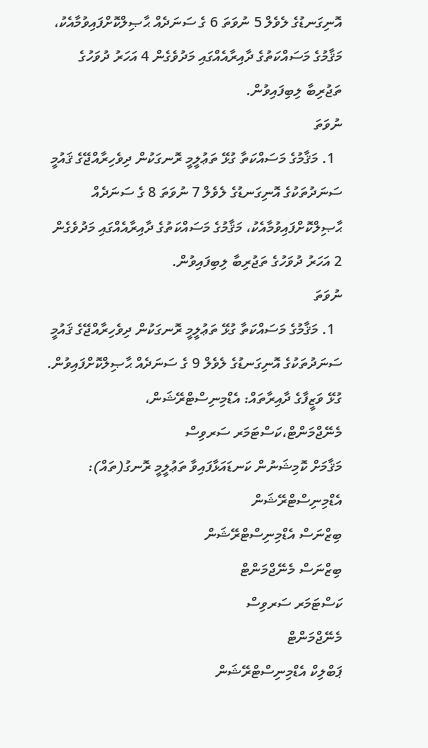އޮނިގަނޑުގެ ލެވެލް 5 ނުވަތަ 6 ގެ ސަނަދެއް ޙާޞިލްކޮށްފައިވުމާއެކު، މަޤާމުގެ މަސައްކަތުގެ ދާއިރާއެއްގައި މަދުވެގެން 4 އަހަރު ދުވަހުގެ ތަޖުރިބާ ލިބިފައިވުން.
ނުވަތަ
  1. މަޤާމުގެ މަސައްކަތާ ގުޅޭ ތަޢުލީމީ ރޮނގަކުން ދިވެހިރާއްޖޭގެ ޤައުމީ ސަނަދުތަކުގެ އޮނިގަނޑުގެ ލެވެލް 7 ނުވަތަ 8 ގެ ސަނަދެއް ޙާޞިލްކޮށްފައިވުމާއެކު، މަޤާމުގެ މަސައްކަތުގެ ދާއިރާއެއްގައި މަދުވެގެން 2 އަހަރު ދުވަހުގެ ތަޖުރިބާ ލިބިފައިވުން.
ނުވަތަ
  1. މަޤާމުގެ މަސައްކަތާ ގުޅޭ ތަޢުލީމީ ރޮނގަކުން ދިވެހިރާއްޖޭގެ ޤައުމީ ސަނަދުތަކުގެ އޮނިގަނޑުގެ ލެވެލް 9 ގެ ސަނަދެއް ޙާޞިލްކޮށްފައިވުން.
ގުޅޭ ވަޒީފާގެ ދާއިރާތައް: އެޑްމިނިސްޓްރޭޝަން، މެނޭޖްމަންޓް،ކަސްޓަމަރ ސަރވިސް
މަޤާމަށް ކޮމިޝަނުން ކަނޑައަޅާފައިވާ ތަޢުލީމީ ރޮނގު(ތައް):
އެޑްމިނިސްޓްރޭޝަން
ބިޒްނަސް އެޑްމިނިސްޓްރޭޝަން
ބިޒްނަސް މެނޭޖްމަންޓް
ކަސްޓަމަރ ސަރވިސް
މެނޭޖްމަންޓް
ޕަބްލިކް އެޑްމިނިސްޓްރޭޝަން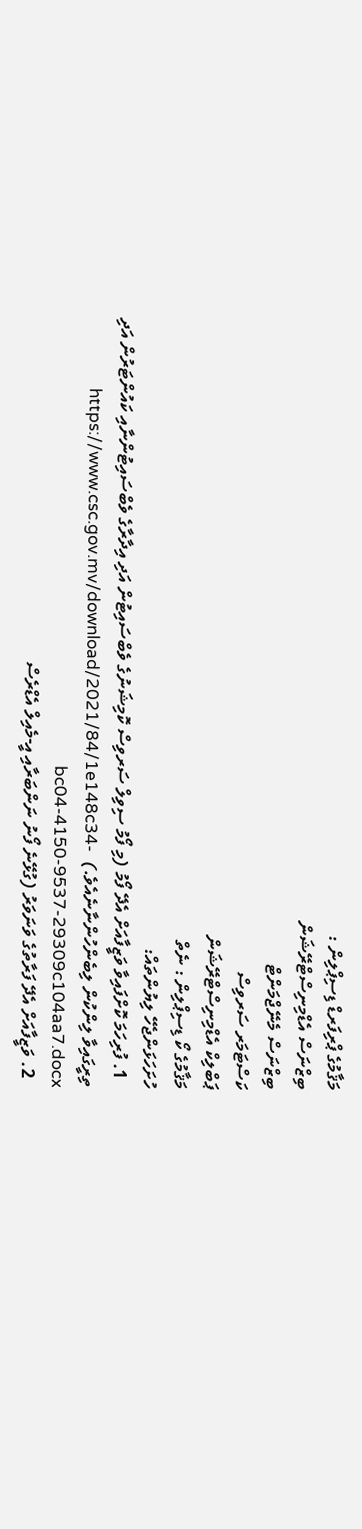މަޤާމުގެ ޕްރިފަރޑް ޑިސިޕްލިން :
ބިޒްނަސް އެޑްމިނިސްޓްރޭޝަން
ބިޒްނަސް މެނޭޖްމަންޓް
ކަސްޓަމަރ ސަރވިސް
ޕަބްލިކް އެޑްމިނިސްޓްރޭޝަން
މަޤާމުގެ ކޯ ޑިސިޕްލިން : ނެތް
ހުށަހަޅަންޖެހޭ ލިޔުންތައް:
  1. ފުރިހަމަ ކޮށްފައިވާ ވަޒީފާއަށް އެދޭ ފޯމު (މި ފޯމު ސިވިލް ސަރވިސް ކޮމިޝަނުގެ ވެބްސައިޓުން އަދި އިދާރާގެ ވެބްސައިޓުންނާއި ކައުންޓަރުން އަދި ތިރީގައިވާ ލިންކުން ލިބެންހުންނާނެއެވެ.)  https://www.csc.gov.mv/download/2021/84/1e148c34-bc04-4150-9537-29309c104aa7.docx
  2. ވަޒީފާއަށް އެދޭ ފަރާތުގެ ވަނަވަރު (ގުޅޭނެ ފޯނު ނަންބަރާއި އީ-މެއިލް އެޑްރެސް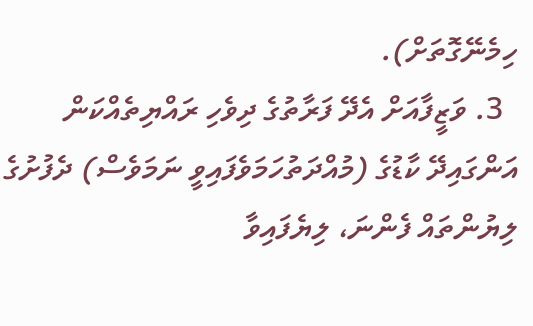ހިމެނޭގޮތަށް).
  3. ވަޒީފާއަށް އެދޭ ފަރާތުގެ ދިވެހި ރައްޔިތެއްކަން އަންގައިދޭ ކާޑުގެ (މުއްދަތުހަމަވެފައިވީ ނަމަވެސް) ދެފުށުގެ ލިޔުންތައް ފެންނަ، ލިޔެފައިވާ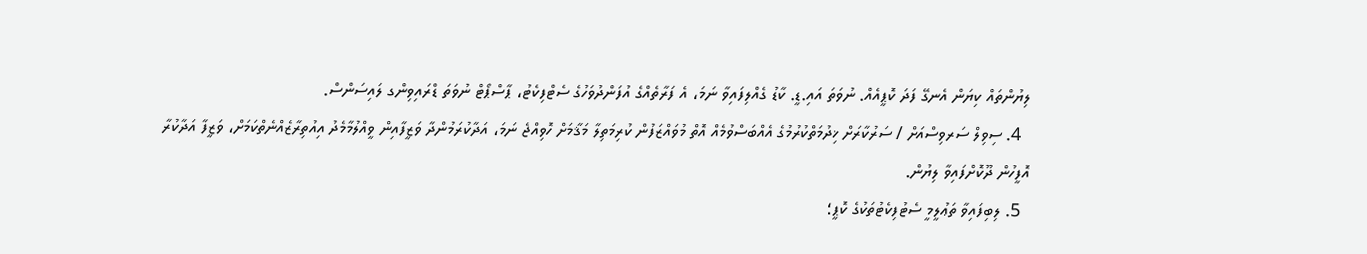ލިޔުންތައް ކިޔަން އެނގޭ ފަދަ ކޮޕީއެއް. ނުވަތަ އައި.ޑީ. ކާޑު ގެއްލިފައިވާ ނަމަ، އެ ފަރާތެއްގެ އުފަންދުވަހުގެ ސެޓްފިކެޓު، ޕާސްޕޯޓް ނުވަތަ ޑްރައިވިންގ ލައިސަންސް.
  4. ސިވިލް ސަރވިސްއަށް / ސަރުކާރަށް ޚިދުމަތްކުރުމުގެ އެއްބަސްވުމެއް އޮތް މުވައްޒަފުން ކުރިމަތިލާ މަޤާމަށް ހޮވިއްޖެ ނަމަ، އަދާކުރަމުންދާ ވަޒީފާއިން ވީއްލުމާމެދު އިއުތިރާޒެއްނެތްކަމަށް، ވަޒީފާ އަދާކުރާ އޮފީހުން ދޫކޮށްފައިވާ ލިޔުން.
  5. ލިބިފައިވާ ތަޢުލީމީ ސެޓުފިކެޓުތަކުގެ ކޮޕީ؛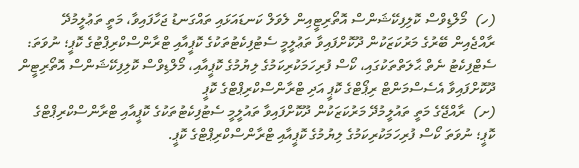(ހ)  މޯލްޑިވްސް ކޮލިފިކޭޝަންސް އޮތޯރިޓީއިން ލެވަލް ކަނޑައަޅައި ތައްގަނޑު ޖަހާފައިވާ، މަތީ ތަޢުލީމުދޭ ރާއްޖެއިން ބޭރުގެ މަރުކަޒަކުން ދޫކޮށްފައިވާ ތަޢުލީމީ ސެޓުފިކެޓުތަކުގެ ކޮޕީއާއި ޓްރާންސްކްރިޕްޓުގެ ކޮޕީ؛ ނުވަތަ: ސެޓްފިކެޓު ނެތް ޙާލަތްތަކުގައި، ކޯސް ފުރިހަމަކުރިކަމުގެ ލިޔުމުގެ ކޮޕީއާއި، މޯލްޑިވްސް ކޮލިފިކޭޝަންސް އޮތޯރިޓީން ދޫކޮށްފައިވާ އެސެސްމަންޓް ރިޕޯޓްގެ ކޮޕީ އަދި ޓްރާންސްކްރިޕްޓްގެ ކޮޕީ
(ށ)  ރާއްޖޭގެ މަތީ ތައުލީމުދޭ މަރުކަޒަކުން ދޫކޮށްފައިވާ ތައުލީމީ ސެޓުފިކެޓުތަކުގެ ކޮޕީއާއި ޓްރާންސްކްރިޕްޓްގެ ކޮޕީ؛ ނުވަތަ ކޯސް ފުރިހަމަކުރިކަމުގެ ލިޔުމުގެ ކޮޕީއާއި ޓްރާންސްކްރިޕްޓްގެ ކޮޕީ.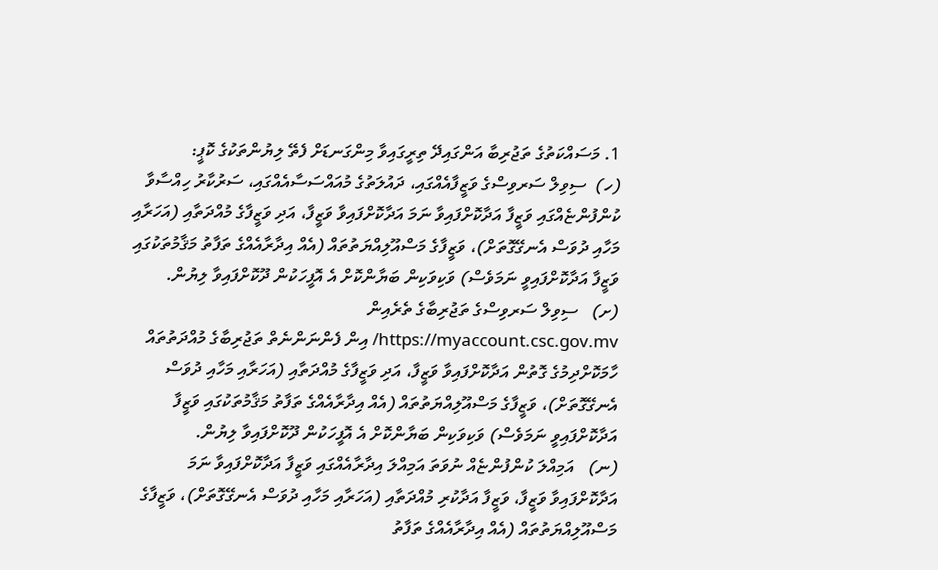1. މަސައްކަތުގެ ތަޖުރިބާ އަންގައިދޭ ތިރީގައިވާ މިންގަނޑަށް ފެތޭ ލިޔުންތަކުގެ ކޮޕީ:
(ހ)  ސިވިލް ސަރވިސްގެ ވަޒީފާއެއްގައި، ދައުލަތުގެ މުއައްސަސާއެއްގައި، ސަރުކާރު ހިއްސާވާ ކުންފުންޏެއްގައި ވަޒީފާ އަދާކޮށްފައިވާ ނަމަ އަދާކޮށްފައިވާ ވަޒީފާ، އަދި ވަޒީފާގެ މުއްދަތާއި (އަހަރާއި މަހާއި ދުވަސް އެނގޭގޮތަށް)، ވަޒީފާގެ މަސްއޫލިއްޔަތުތައް (އެއް އިދާރާއެއްގެ ތަފާތު މަޤާމުތަކުގައި ވަޒީފާ އަދާކޮށްފައިވީ ނަމަވެސް) ވަކިވަކިން ބަޔާންކޮށް އެ އޮފީހަކުން ދޫކޮށްފައިވާ ލިޔުން.
(ށ)   ސިވިލް ސަރވިސްގެ ތަޖުރިބާގެ ތެރެއިން https://myaccount.csc.gov.mv/ އިން ފެންނަންނެތް ތަޖުރިބާގެ މުއްދަތުތައް ހާމަކޮށްދިމުގެ ގޮތުން އަދާކޮށްފައިވާ ވަޒީފާ، އަދި ވަޒީފާގެ މުއްދަތާއި (އަހަރާއި މަހާއި ދުވަސް އެނގޭގޮތަށް)، ވަޒީފާގެ މަސްއޫލިއްޔަތުތައް (އެއް އިދާރާއެއްގެ ތަފާތު މަޤާމުތަކުގައި ވަޒީފާ އަދާކޮށްފައިވީ ނަމަވެސް) ވަކިވަކިން ބަޔާންކޮށް އެ އޮފީހަކުން ދޫކޮށްފައިވާ ލިޔުން.
(ނ)   އަމިއްލަ ކުންފުންޏެއް ނުވަތަ އަމިއްލަ އިދާރާއެއްގައި ވަޒީފާ އަދާކޮށްފައިވާ ނަމަ އަދާކޮށްފައިވާ ވަޒީފާ، ވަޒީފާ އަދާކުރި މުއްދަތާއި (އަހަރާއި މަހާއި ދުވަސް އެނގޭގޮތަށް)، ވަޒީފާގެ މަސްއޫލިއްޔަތުތައް (އެއް އިދާރާއެއްގެ ތަފާތު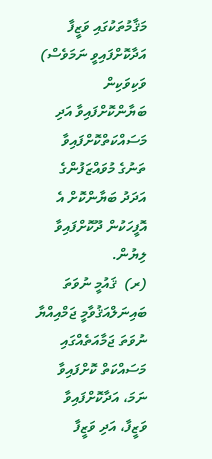މަޤާމުތަކުގައި ވަޒީފާ އަދާކޮށްފައިވީ ނަމަވެސް) ވަކިވަކިން ބަޔާންކޮށްފައިވާ އަދި މަސައްކަތްކޮށްފައިވާ ތަނުގެ މުވައްޒަފުންގެ އަދަދު ބަޔާންކޮށް އެ އޮފީހަކުން ދޫކޮށްފައިވާ ލިޔުން.
(ރ)  ޤައުމީ ނުވަތަ ބައިނަލްއަޤުވާމީ ޖަމްއިއްޔާ ނުވަތަ ޖަމާއަތެއްގައި މަސައްކަތް ކޮށްފައިވާ ނަމަ، އަދާކޮށްފައިވާ ވަޒީފާ، އަދި ވަޒީފާ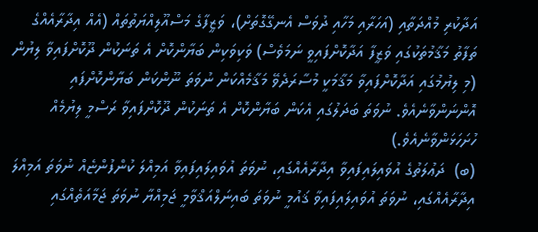އަދާކުރި މުއްދަތާއި (އަހަރާއި މަހާއި ދުވަސް އެނގޭގޮތަށް)، ވަޒީފާގެ މަސްއޫލިއްޔަތުތައް (އެއް އިދާރާއެއްގެ ތަފާތު މަޤާމުތަކުގައި ވަޒީފާ އަދާކޮށްފައިވީ ނަމަވެސް) ވަކިވަކިން ބަޔާންކޮށް އެ ތަނަކުން ދޫކޮށްފައިވާ ލިޔުން (މި ލިޔުމުގައި އަދާކޮށްފައިވާ މަޤާމަކީ މުސާރަދެވޭ މަޤާމެއްކަން ނުވަތަ ނޫންކަން ބަޔާންކޮށްފައި އޮންނަންވާނެއެވެ. ނުވަތަ ބަދަލުގައި އެކަން ބަޔާންކޮށް އެ ތަނަކުން ދޫކޮށްފައިވާ ރަސްމީ ލިޔުމެއް ހުށަހަޅަންވާނެއެވެ.)
(ބ)  ދަޢުލަތުގެ އުވައިލައިފައިވާ އިދާރާއެއްގައި، ނުވަތަ އުވައިލައިފައިވާ އަމިއްލަ ކުންފުންޏެއް ނުވަތަ އަމިއްލަ އިދާރާއެއްގައި، ނުވަތަ އުވައިލައިފައިވާ ޤައުމީ ނުވަތަ ބައިނަލްއަޤްވާމީ ޖަމިއްޔާ ނުވަތަ ޖަމާއަތެއްގައި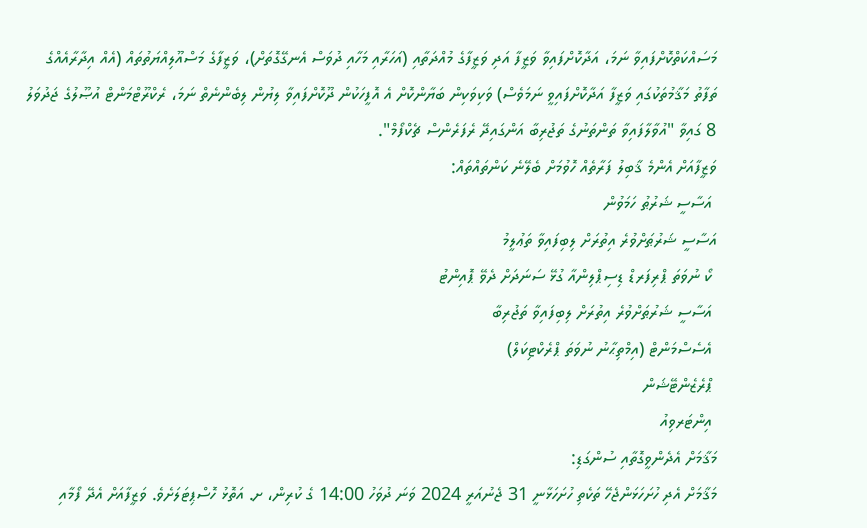މަސައްކަތްކޮށްފައިވާ ނަމަ، އަދާކޮށްފައިވާ ވަޒީފާ އަދި ވަޒީފާގެ މުއްދަތާއި (އަހަރާއި މަހާއި ދުވަސް އެނގޭގޮތަށް)، ވަޒީފާގެ މަސްއޫލިއްޔަތުތައް (އެއް އިދާރާއެއްގެ ތަފާތު މަޤާމުތަކުގައި ވަޒީފާ އަދާކޮށްފައިވީ ނަމަވެސް) ވަކިވަކިން ބަޔާންކޮށް އެ އޮފީހަކުން ދޫކޮށްފައިވާ ލިޔުން ލިބެންނެތް ނަމަ، ރެކްރޫޓްމަންޓް އުޞޫލުގެ ޖަދުވަލު 8 ގައިވާ "އުވާލާފައިވާ ތަންތަނުގެ ތަޖުރިބާ އަންގައިދޭ ރެފަރެންސް ޗެކްފޯމް".
ވަޒީފާއަށް އެންމެ ޤާބިލު ފަރާތެއް ހޮވުމަށް ބެލޭނެ ކަންތައްތައް:
 އަސާސީ ޝަރުޠު ހަމަވުން
އަސާސީ ޝަރުޠަށްވުރެ އިތުރަށް ލިބިފައިވާ ތަޢުލީމު
 ކޯ ނުވަތަ ޕްރިފަރޑް ޑިސިޕްލިންއާ ގުޅޭ ސަނަދަށް ދެވޭ ޕޮއިންޓު
 އަސާސީ ޝަރުޠަށްވުރެ އިތުރަށް ލިބިފައިވާ ތަޖުރިބާ
 އެސެސްމަންޓް (އިމްތިޙާނު ނުވަތަ ޕްރެކްޓިކަލް)
 ޕްރެޒެންޓޭޝަން
 އިންޓަރވިއު
މަޤާމަށް އެދެންވީގޮތާއި ސުންގަޑި:
މަޤާމަށް އެދި ހުށަހަޅަންޖެހޭ ތަކެތި ހުށަހަޅާނީ 31 ޖެނުއަރީ 2024 ވަނަ ދުވަހު 14:00 ގެ ކުރިން، ށ. އަތޮޅު ހޮސްޕިޓަލަށެވެ. ވަޒީފާއަށް އެދޭ ފޯމާއި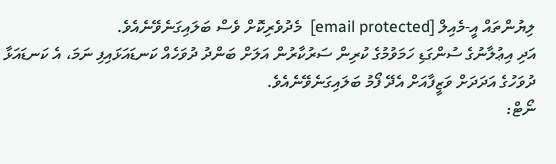ލިޔުންތައް އީ-މެއިލް [email protected]  މެދުވެރިކޮށް ވެސް ބަލައިގަނެވޭނެއެވެ.
އަދި އިޢުލާނުގެ ސުންގަޑި ހަމަވުމުގެ ކުރިން ސަރުކާރުން އަލަށް ބަންދު ދުވަހެއް ކަނޑައަޅައިފި ނަމަ، އެ ކަނޑައަޅާ ދުވަހުގެ އަދަދަށް ވަޒީފާއަށް އެދޭ ފޯމު ބަލައިގަނެވޭނެއެވެ.
ނޯޓް: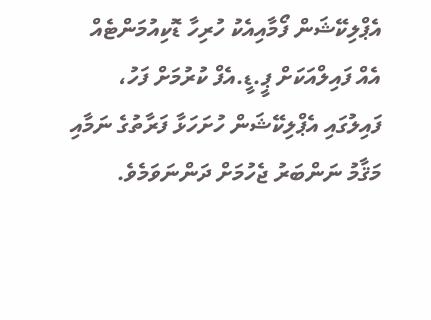އެޕްލިކޭޝަން ފޯމާއިއެކު ހުރިހާ ޑޮކިއުމަންޓެއް އެއް ފައިލްއަކަށް ޕީ.ޑީ.އެފް ކުރުމަށް ފަހު، ފައިލުގައި އެޕްލިކޭޝަން ހުށަހަޅާ ފަރާތުގެ ނަމާއި މަޤާމު ނަންބަރު ޖެހުމަށް ދަންނަވަމެވެ.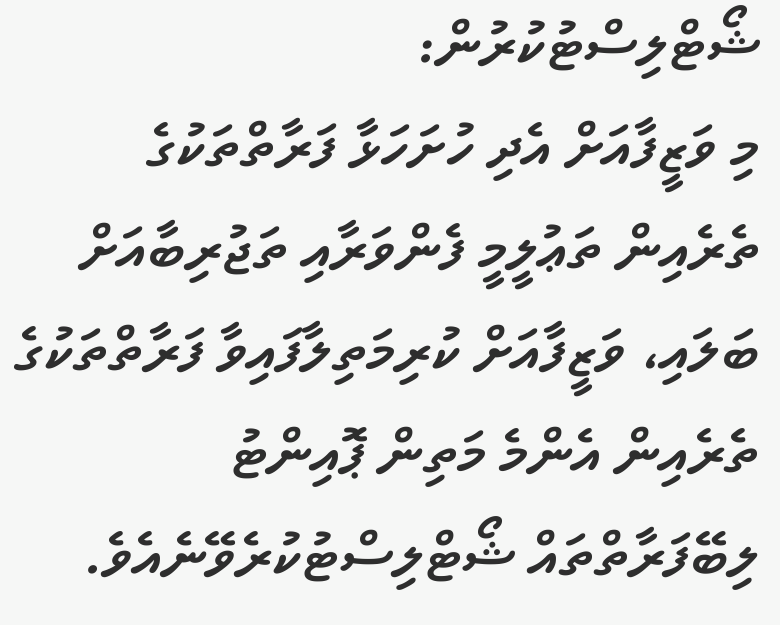ޝޯޓްލިސްޓުކުރުން:
މި ވަޒީފާއަށް އެދި ހުށަހަޅާ ފަރާތްތަކުގެ ތެރެއިން ތަޢުލީމީ ފެންވަރާއި ތަޖުރިބާއަށް ބަލައި، ވަޒީފާއަށް ކުރިމަތިލާފައިވާ ފަރާތްތަކުގެ ތެރެއިން އެންމެ މަތިން ޕޮއިންޓު ލިބޭފަރާތްތައް ޝޯޓްލިސްޓުކުރެވޭނެއެވެ.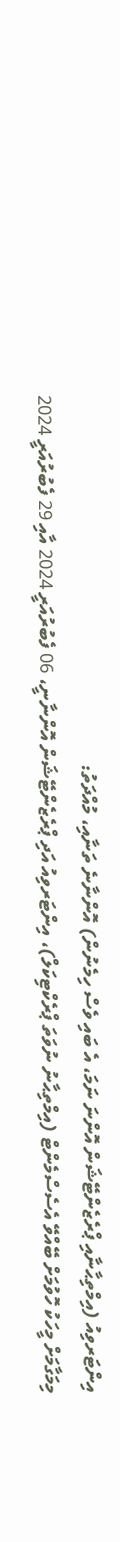އިންޓަރވިއު (އިމްތިޙާނާއި ޕްރެޒެންޓޭޝަން އޮންނަ ނަމަ، އެ ބައި ވެސް ހިމެނުން) އޮންނާނެ ތަނާއި، މުއްދަތު:
މިމަގާމަށް މީހަކު ހޮވުމަށް ބޭއްވޭ އެސެސްމެންޓް (އިމްތިޙާނު ނުވަތަ ޕްރެކްޓިކަލް)، އިންޓަރވިއު އަދި ޕްރެޒެންޓޭޝަން އޮންނާނީ، 06 ފެބުރުއަރީ 2024 އާއި 29 ފެބުރުއަރީ 2024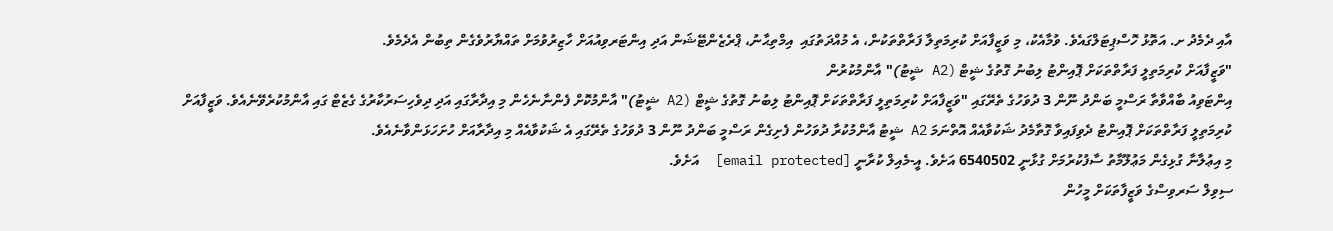އާއި ދެމެދު ށ. އަތޮޅު ހޮސްޕިޓަލްގައެވެ. ވުމާއެކު، މި ވަޒީފާއަށް ކުރިމަތިލާ ފަރާތްތަކުން، އެ މުއްދަތުގައި  އިމްތިޙާނު، ޕްރެޒެންޓޭޝަން އަދި އިންޓަރވިއުއަށް ހާޒިރުވުމަށް ތައްޔާރުވެގެން ތިބުން އެދެމެވެ.
"ވަޒީފާއަށް ކުރިމަތިލީ ފަރާތްތަކަށް ޕޮއިންޓު ލިބުނު ގޮތުގެ ޝީޓް (A2 ޝީޓު)" އާންމުކުރުން
އިންޓަވިއު ބާއްވާތާ ރަސްމީ ބަންދު ނޫން 3 ދުވަހުގެ ތެރޭގައި "ވަޒީފާއަށް ކުރިމަތިލީ ފަރާތްތަކަށް ޕޮއިންޓު ލިބުނު ގޮތުގެ ޝީޓް (A2 ޝީޓު)" އާންމުކޮށް ފެންނާނެހެން މި އިދާރާގައި އަދި ދިވެހިސަރުކާރުގެ ގެޒެޓް ގައި އާންމުކުރެވޭނެއެވެ. ވަޒީފާއަށް ކުރިމަތިލީ ފަރާތްތަކަށް ޕޮއިންޓު ދެވިފައިވާ ގޮތާމެދު ޝަކުވާއެއް އޮތްނަމަ A2 ޝީޓު އާންމުކުރާ ދުވަހުން ފެށިގެން ރަސްމީ ބަންދު ނޫން 3 ދުވަހުގެ ތެރޭގައި އެ ޝަކުވާއެއް މި އިދާރާއަށް ހުށަހަޅަންވާނެއެވެ.
މި އިޢުލާނާ ގުޅިގެން މަޢުލޫމާތު ސާފުކުރުމަށް ގުޅާނީ 6540502 އަށެވެ. އީ-މެއިލް ކުރާނީ [email protected]  އަށެވެ.
ސިވިލް ސަރވިސްގެ ވަޒީފާތަކަށް މީހުން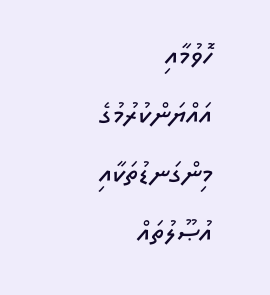ހޮވުމާއި އައްޔަންކުރުމުގެ މިންގަނޑުތަކާއި އުޞޫލުތައް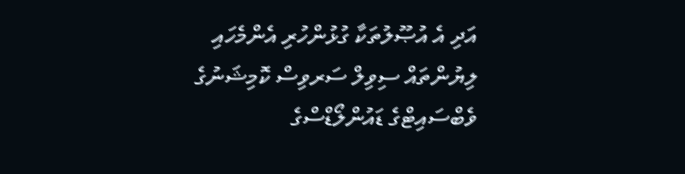އަދި އެ އުޞޫލުތަކާ ގުޅުންހުރި އެންމެހައި ލިޔުންތައް ސިވިލް ސަރވިސް ކޮމިޝަނުގެ ވެބްސައިޓްގެ ޑައުންލޯޑްސްގެ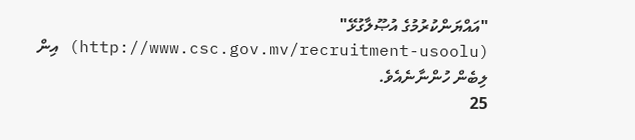"އައްޔަންކުރުމުގެ އުޞޫލާގުޅޭ" (http://www.csc.gov.mv/recruitment-usoolu) އިން ލިބެން ހުންނާނެއެވެ.
25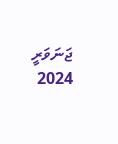ޖަނަވަރީ 2024